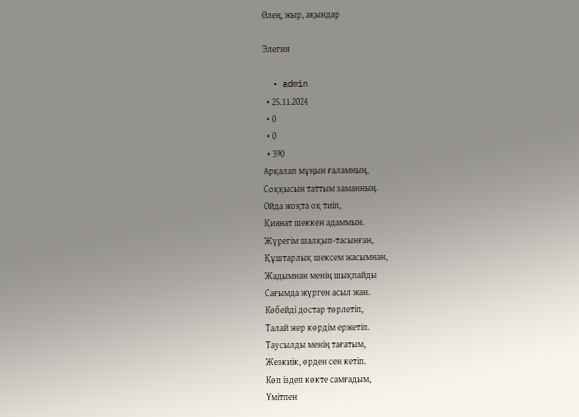Өлең, жыр, ақындар

Элегия

  • admin
  • 25.11.2024
  • 0
  • 0
  • 390
Арқалап мұңын ғаламның,
Соққысын таттым заманның.
Ойда жоқта оқ тиіп,
Қиянат шеккен адаммын.
Жүрегім шалқып-тасынған,
Құштарлық шексем жасымнан,
Жадымнан менің шықпайды
Сағымда жүрген асыл жан.
Көбейді достар төрлетіп,
Талай жер көрдім ержетіп.
Таусылды менің тағатым,
Жезкиік, өрден сен кетіп.
Көп іздеп көкте самғадым,
Үмітпен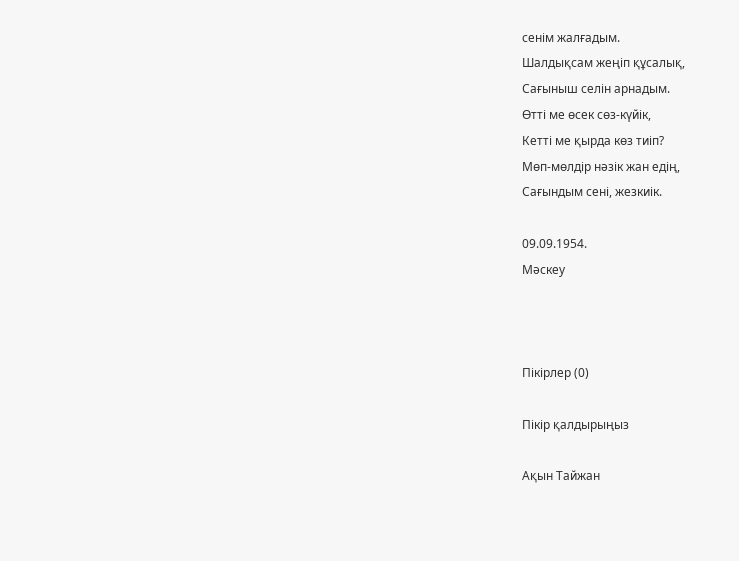сенім жалғадым.
Шалдықсам жеңіп құсалық,
Сағыныш селін арнадым.
Өтті ме өсек сөз-күйік,
Кетті ме қырда көз тиіп?
Мөп-мөлдір нәзік жан едің,
Сағындым сені, жезкиік.

09.09.1954.
Мәскеу



Пікірлер (0)

Пікір қалдырыңыз

Ақын Тайжан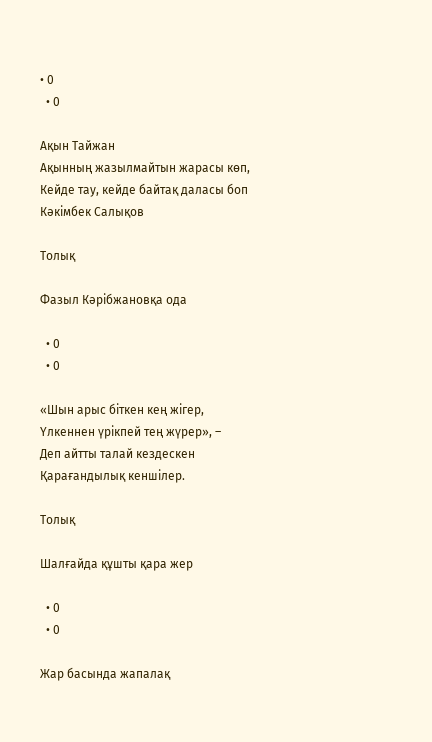• 0
  • 0

Ақын Тайжан
Ақынның жазылмайтын жарасы көп,
Кейде тау, кейде байтақ даласы боп
Кәкімбек Салықов

Толық

Фазыл Кәрібжановқа ода

  • 0
  • 0

«Шын арыс біткен кең жігер,
Үлкеннен үрікпей тең жүрер», –
Деп айтты талай кездескен
Қарағандылық кеншілер.

Толық

Шалғайда құшты қара жер

  • 0
  • 0

Жар басында жапалақ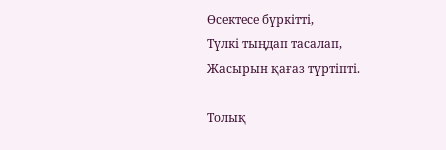Өсектесе бүркітті,
Түлкі тыңдап тасалап,
Жасырын қағаз түртіпті.

Толық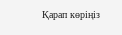Қарап көріңіз